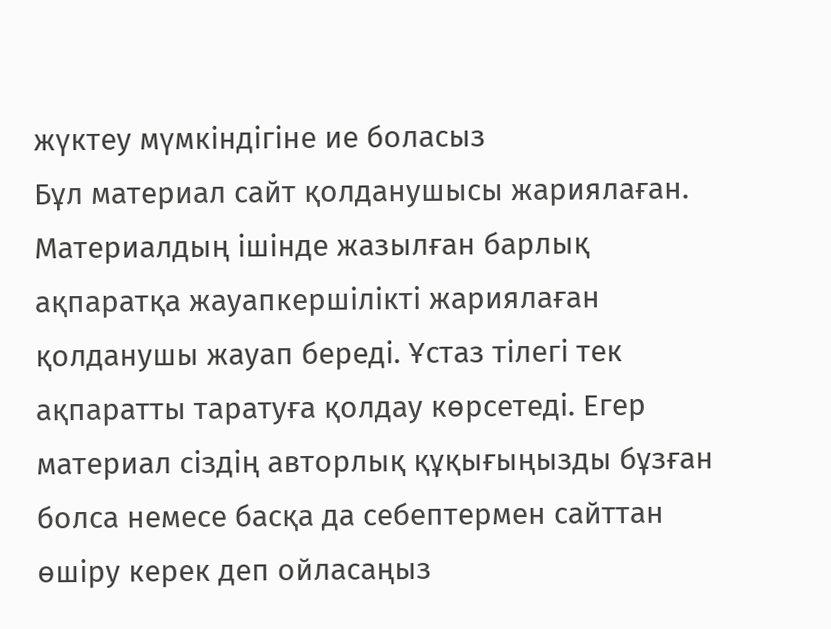жүктеу мүмкіндігіне ие боласыз
Бұл материал сайт қолданушысы жариялаған. Материалдың ішінде жазылған барлық ақпаратқа жауапкершілікті жариялаған қолданушы жауап береді. Ұстаз тілегі тек ақпаратты таратуға қолдау көрсетеді. Егер материал сіздің авторлық құқығыңызды бұзған болса немесе басқа да себептермен сайттан өшіру керек деп ойласаңыз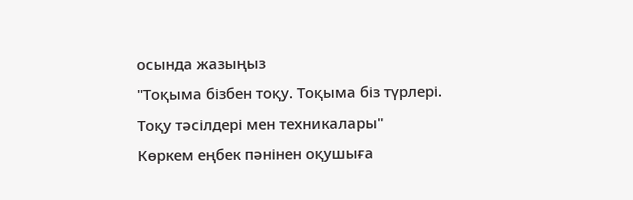осында жазыңыз
"Тоқыма бізбен тоқу. Тоқыма біз түрлері. Тоқу тәсілдері мен техникалары"
Көркем еңбек пәнінен оқушыға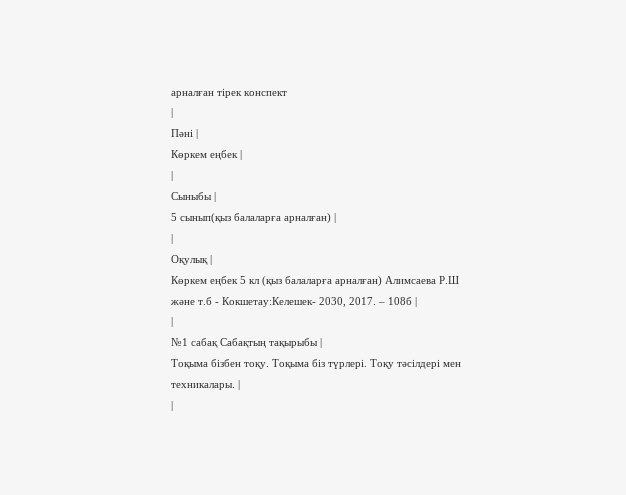арналған тірек конспект
|
Пәні |
Көркем еңбек |
|
Сыныбы |
5 сынып(қыз балаларға арналған) |
|
Оқулық |
Көркем еңбек 5 кл (қыз балаларға арналған) Алимсаева Р.Ш және т.б - Кокшетау:Келешек- 2030, 2017. – 108б |
|
№1 сабақ Сабақтың тақырыбы |
Тоқыма бізбен тоқу. Тоқыма біз түрлері. Тоқу тәсілдері мен техникалары. |
|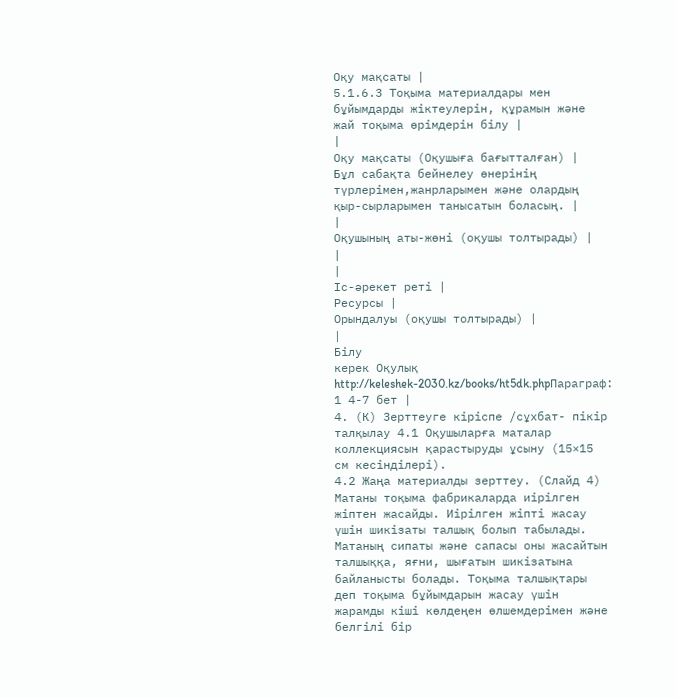Оқу мақсаты |
5.1.6.3 Тоқыма материалдары мен бұйымдарды жіктеулерін, құрамын және жай тоқыма өрімдерін білу |
|
Оқу мақсаты (Оқушыға бағытталған) |
Бұл сабақта бейнелеу өнерінің түрлерімен,жанрларымен және олардың қыр-сырларымен танысатын боласың. |
|
Оқушының аты-жөні (оқушы толтырады) |
|
|
Іс-әрекет реті |
Ресурсы |
Орындалуы (оқушы толтырады) |
|
Білу
керек Оқулық http://keleshek-2030.kz/books/ht5dk.phpПараграф: 1 4-7 бет |
4. (К) Зерттеуге кіріспе /сұхбат- пікір талқылау 4.1 Оқушыларға маталар коллекциясын қарастыруды ұсыну (15×15 см кесінділері).
4.2 Жаңа материалды зерттеу. (Слайд 4) Матаны тоқыма фабрикаларда иірілген жіптен жасайды. Иірілген жіпті жасау үшін шикізаты талшық болып табылады. Матаның сипаты және сапасы оны жасайтын талшыққа, яғни, шығатын шикізатына байланысты болады. Тоқыма талшықтары деп тоқыма бұйымдарын жасау үшін жарамды кіші көлдеңен өлшемдерімен және белгілі бір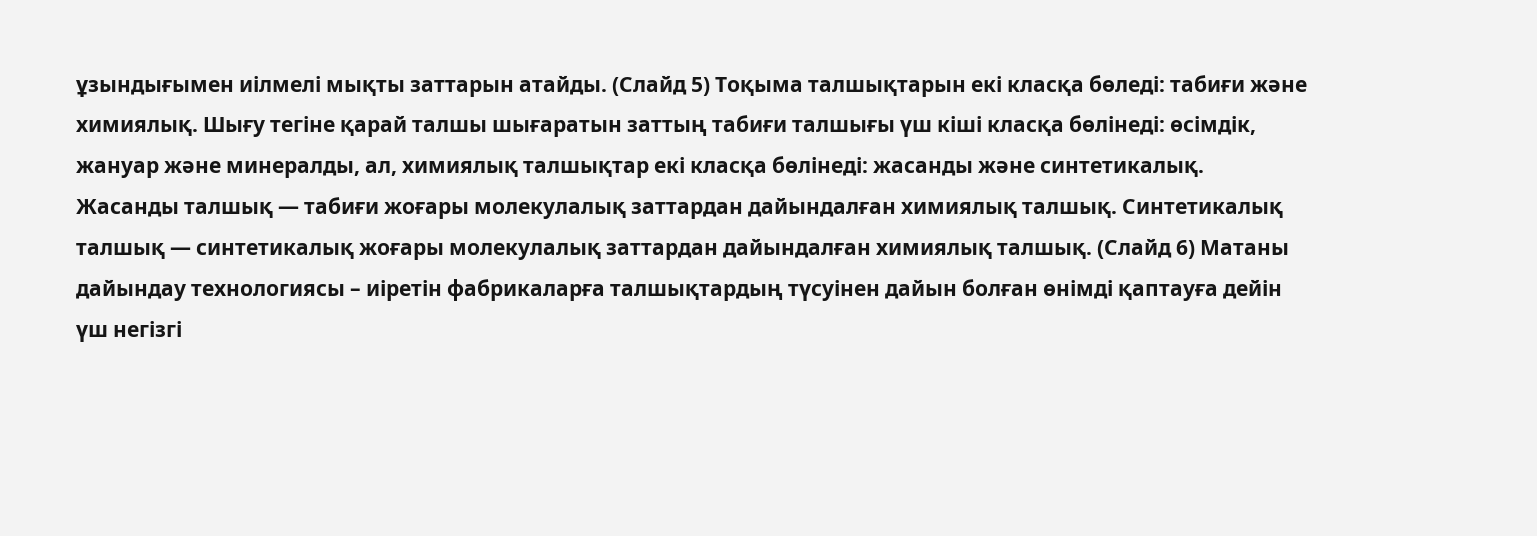ұзындығымен иілмелі мықты заттарын атайды. (Слайд 5) Тоқыма талшықтарын екі класқа бөледі: табиғи және химиялық. Шығу тегіне қарай талшы шығаратын заттың табиғи талшығы үш кіші класқа бөлінеді: өсімдік, жануар және минералды, ал, химиялық талшықтар екі класқа бөлінеді: жасанды және синтетикалық. Жасанды талшық — табиғи жоғары молекулалық заттардан дайындалған химиялық талшық. Синтетикалық талшық — синтетикалық жоғары молекулалық заттардан дайындалған химиялық талшық. (Слайд 6) Матаны дайындау технологиясы – иіретін фабрикаларға талшықтардың түсуінен дайын болған өнімді қаптауға дейін үш негізгі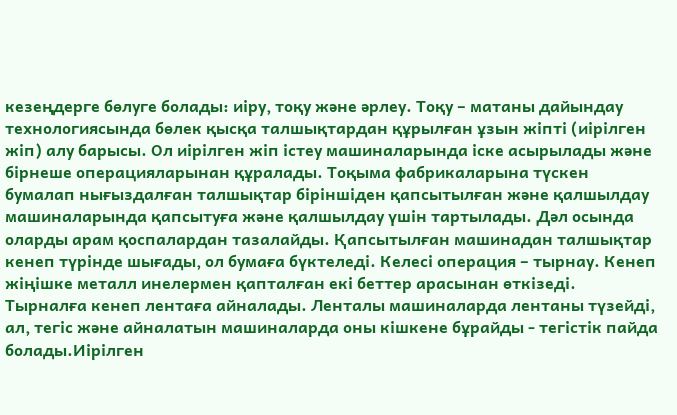кезеңдерге бөлуге болады: иіру, тоқу және әрлеу. Тоқу – матаны дайындау технологиясында бөлек қысқа талшықтардан құрылған ұзын жіпті (иірілген жіп) алу барысы. Ол иірілген жіп істеу машиналарында іске асырылады және бірнеше операцияларынан құралады. Тоқыма фабрикаларына түскен бумалап нығыздалған талшықтар біріншіден қапсытылған және қалшылдау машиналарында қапсытуға және қалшылдау үшін тартылады. Дәл осында оларды арам қоспалардан тазалайды. Қапсытылған машинадан талшықтар кенеп түрінде шығады, ол бумаға бүктеледі. Келесі операция – тырнау. Кенеп жіңішке металл инелермен қапталған екі беттер арасынан өткізеді. Тырналға кенеп лентаға айналады. Ленталы машиналарда лентаны түзейді, ал, тегіс және айналатын машиналарда оны кішкене бұрайды - тегістік пайда болады.Иірілген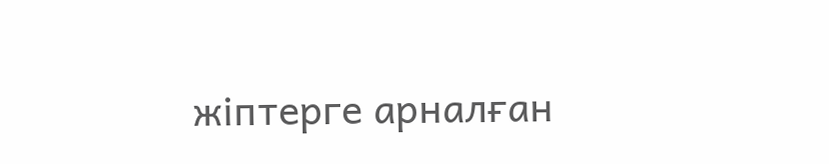жіптерге арналған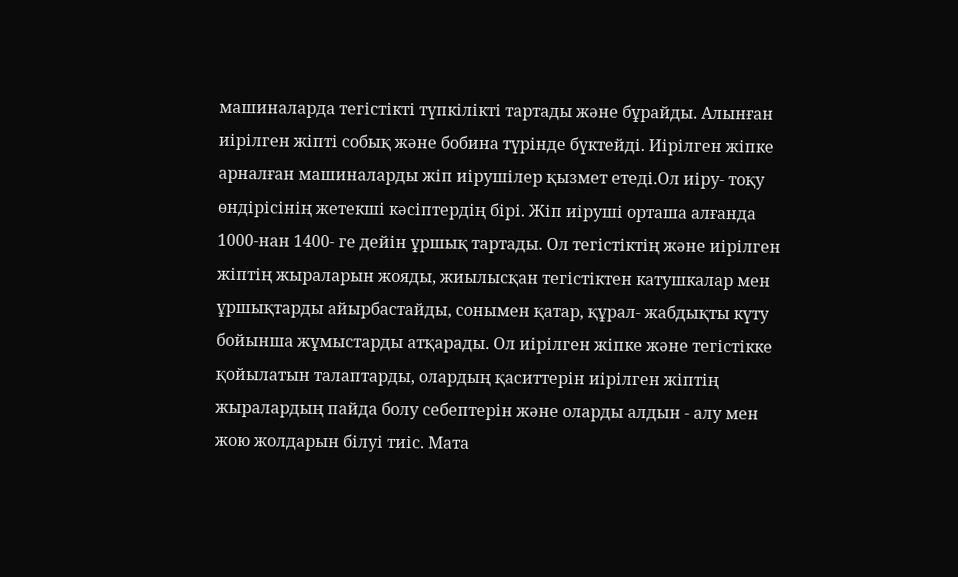машиналарда тегістікті түпкілікті тартады және бұрайды. Алынған иірілген жіпті собық және бобина түрінде бүктейді. Иірілген жіпке арналған машиналарды жіп иірушілер қызмет етеді.Ол иіру- тоқу өндірісінің жетекші кәсіптердің бірі. Жіп иіруші орташа алғанда 1000-нан 1400- ге дейін ұршық тартады. Ол тегістіктің және иірілген жіптің жыраларын жояды, жиылысқан тегістіктен катушкалар мен ұршықтарды айырбастайды, сонымен қатар, құрал- жабдықты күту бойынша жұмыстарды атқарады. Ол иірілген жіпке және тегістікке қойылатын талаптарды, олардың қаситтерін иірілген жіптің жыралардың пайда болу себептерін және оларды алдын - алу мен жою жолдарын білуі тиіс. Мата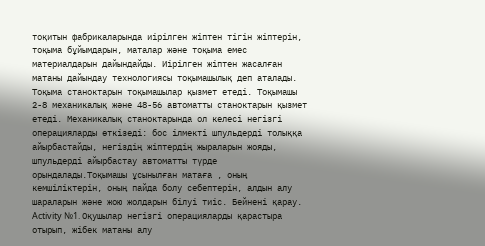тоқитын фабрикаларында иірілген жіптен тігін жіптерін, тоқыма бұйымдарын, маталар және тоқыма емес материалдарын дайындайды. Иірілген жіптен жасалған матаны дайындау технологиясы тоқымашылық деп аталады. Тоқыма станоктарын тоқымашылар қызмет етеді. Тоқымашы 2-8 механикалық және 48-56 автоматты станоктарын қызмет етеді. Механикалық станоктарында ол келесі негізгі операцияларды өткізеді: бос ілмекті шпульдерді толыққа айырбастайды, негіздің жіптердің жыраларын жояды, шпульдерді айырбастау автоматты түрде орындалады.Тоқымашы ұсынылған матаға , оның кемшіліктерін, оның пайда болу себептерін, алдын алу шараларын және жою жолдарын білуі тиіс. Бейнені қарау. Activity №1. Оқушылар негізгі операцияларды қарастыра отырып, жібек матаны алу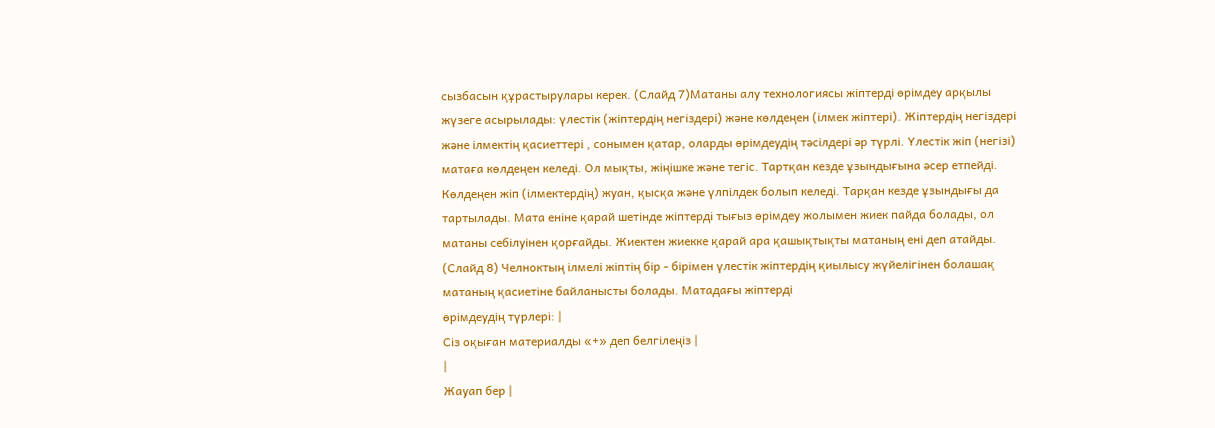сызбасын құрастырулары керек. (Слайд 7)Матаны алу технологиясы жіптерді өрімдеу арқылы жүзеге асырылады: үлестік (жіптердің негіздері) және көлдеңен (ілмек жіптері). Жіптердің негіздері және ілмектің қасиеттері , сонымен қатар, оларды өрімдеудің тәсілдері әр түрлі. Үлестік жіп (негізі) матаға көлдеңен келеді. Ол мықты, жіңішке және тегіс. Тартқан кезде ұзындығына әсер етпейді. Көлдеңен жіп (ілмектердің) жуан, қысқа және үлпілдек болып келеді. Тарқан кезде ұзындығы да тартылады. Мата еніне қарай шетінде жіптерді тығыз өрімдеу жолымен жиек пайда болады, ол матаны себілуінен қорғайды. Жиектен жиекке қарай ара қашықтықты матаның ені деп атайды. (Слайд 8) Челноктың ілмелі жіптің бір - бірімен үлестік жіптердің қиылысу жүйелігінен болашақ матаның қасиетіне байланысты болады. Матадағы жіптерді
өрімдеудің түрлері: |
Сіз оқыған материалды «+» деп белгілеңіз |
|
Жауап бер |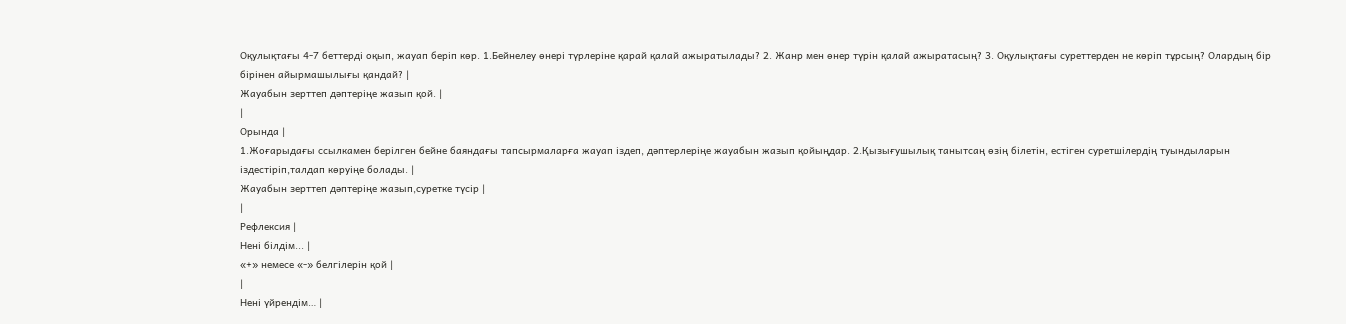Оқулықтағы 4-7 беттерді оқып, жауап беріп көр. 1.Бейнелеу өнері түрлеріне қарай қалай ажыратылады? 2. Жанр мен өнер түрін қалай ажыратасың? 3. Оқулықтағы суреттерден не көріп тұрсың? Олардың бір бірінен айырмашылығы қандай? |
Жауабын зерттеп дәптеріңе жазып қой. |
|
Орында |
1.Жоғарыдағы ссылкамен берілген бейне баяндағы тапсырмаларға жауап іздеп, дәптерлеріңе жауабын жазып қойыңдар. 2.Қызығушылық танытсаң өзің білетін, естіген суретшілердің туындыларын іздестіріп,талдап көруіңе болады. |
Жауабын зерттеп дәптеріңе жазып,суретке түсір |
|
Рефлексия |
Нені білдім... |
«+» немесе «-» белгілерін қой |
|
Нені үйрендім… |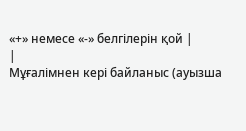«+» немесе «-» белгілерін қой |
|
Мұғалімнен кері байланыс (ауызша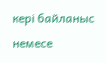кері байланыс немесе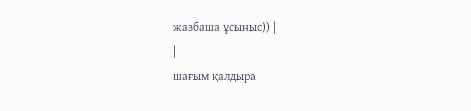жазбаша ұсыныс)) |
|
шағым қалдыра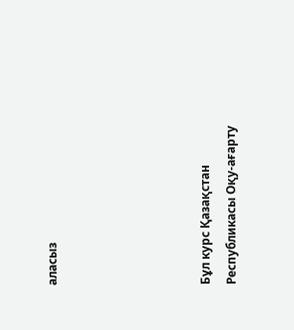аласыз





Бұл курс Қазақстан Республикасы Оқу-ағарту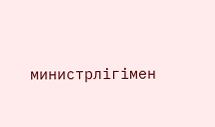министрлігімен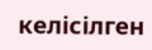келісілген